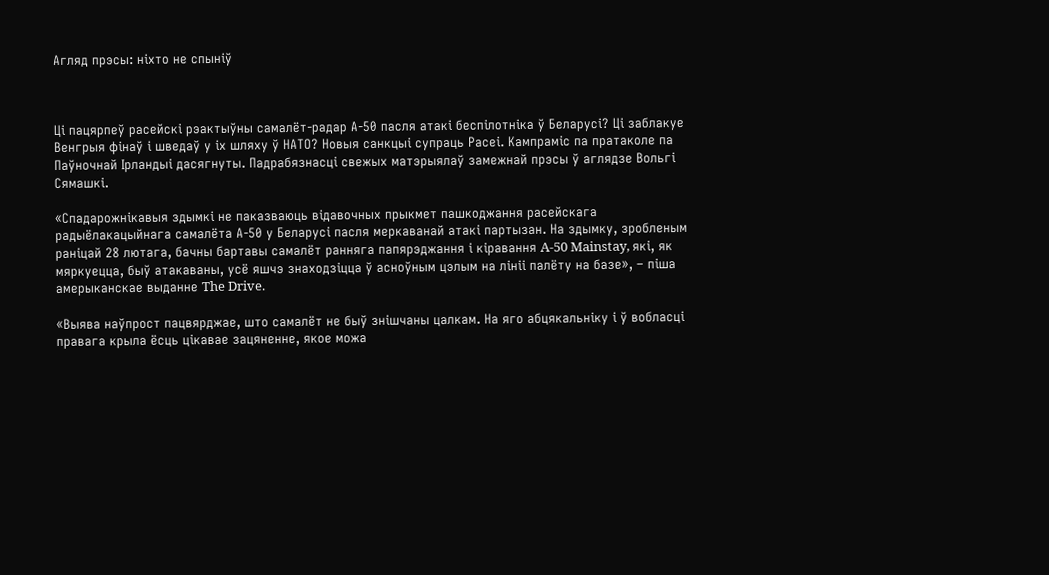Агляд прэсы: ніхто не спыніў



Ці пацярпеў расейскі рэактыўны самалёт-радар А-50 пасля атакі беспілотніка ў Беларусі? Ці заблакуе Венгрыя фінаў і шведаў у іх шляху ў НАТО? Новыя санкцыі супраць Расеі. Кампраміс па пратаколе па Паўночнай Ірландыі дасягнуты. Падрабязнасці свежых матэрыялаў замежнай прэсы ў аглядзе Вольгі Сямашкі.

«Спадарожнікавыя здымкі не паказваюць відавочных прыкмет пашкоджання расейскага радыёлакацыйнага самалёта А-50 у Беларусі пасля меркаванай атакі партызан. На здымку, зробленым раніцай 28 лютага, бачны бартавы самалёт ранняга папярэджання і кіравання A-50 Mainstay, які, як мяркуецца, быў атакаваны, усё яшчэ знаходзіцца ў асноўным цэлым на лініі палёту на базе», – піша амерыканскае выданне The Drive.

«Выява наўпрост пацвярджае, што самалёт не быў знішчаны цалкам. На яго абцякальніку і ў вобласці правага крыла ёсць цікавае зацяненне, якое можа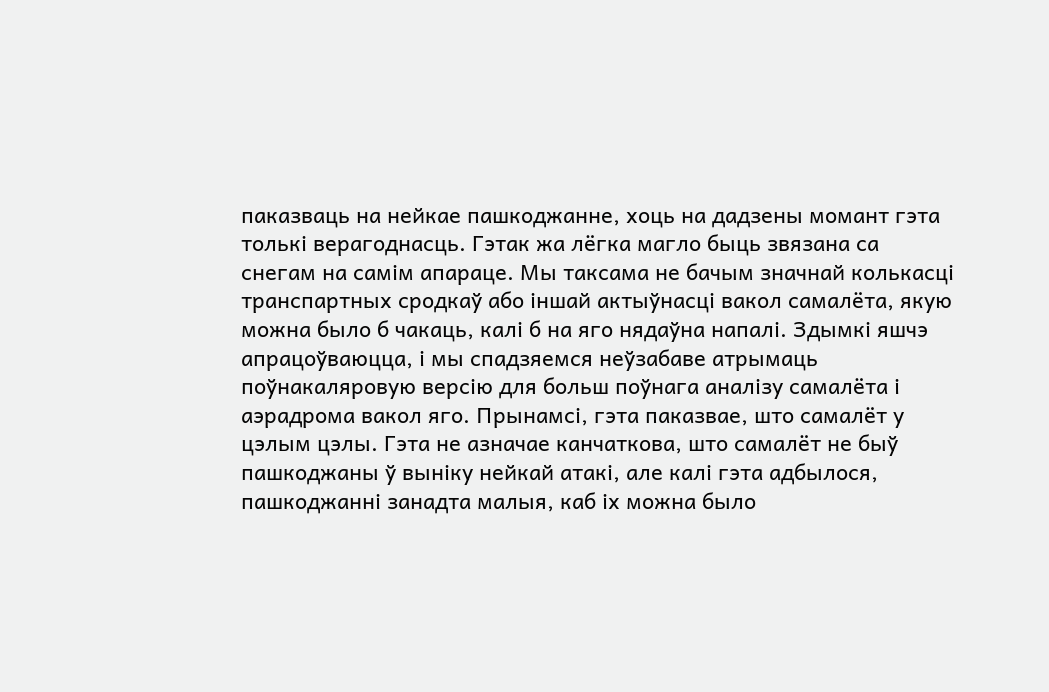паказваць на нейкае пашкоджанне, хоць на дадзены момант гэта толькі верагоднасць. Гэтак жа лёгка магло быць звязана са снегам на самім апараце. Мы таксама не бачым значнай колькасці транспартных сродкаў або іншай актыўнасці вакол самалёта, якую можна было б чакаць, калі б на яго нядаўна напалі. Здымкі яшчэ апрацоўваюцца, і мы спадзяемся неўзабаве атрымаць поўнакаляровую версію для больш поўнага аналізу самалёта і аэрадрома вакол яго. Прынамсі, гэта паказвае, што самалёт у цэлым цэлы. Гэта не азначае канчаткова, што самалёт не быў пашкоджаны ў выніку нейкай атакі, але калі гэта адбылося, пашкоджанні занадта малыя, каб іх можна было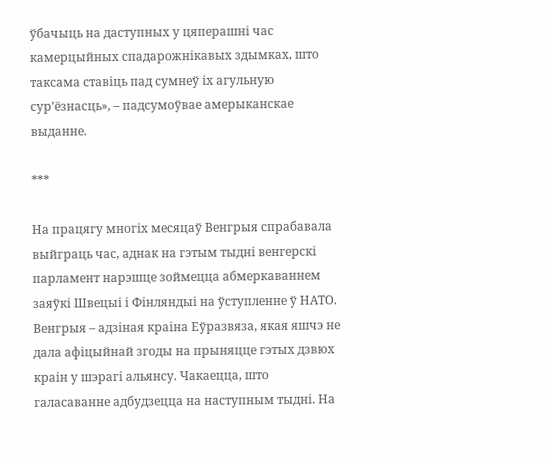ўбачыць на даступных у цяперашні час камерцыйных спадарожнікавых здымках, што таксама ставіць пад сумнеў іх агульную сур’ёзнасць», – падсумоўвае амерыканскае выданне.

***

На працягу многіх месяцаў Венгрыя спрабавала выйграць час, аднак на гэтым тыдні венгерскі парламент нарэшце зоймецца абмеркаваннем заяўкі Швецыі і Фінляндыі на ўступленне ў НАТО. Венгрыя – адзіная краіна Еўразвяза, якая яшчэ не дала афіцыйнай згоды на прыняцце гэтых дзвюх краін у шэрагі альянсу. Чакаецца, што галасаванне адбудзецца на наступным тыдні. На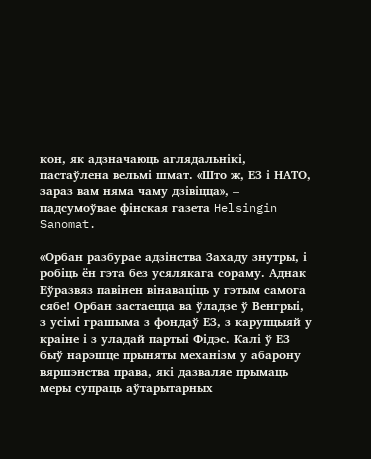кон, як адзначаюць аглядальнікі, пастаўлена вельмі шмат. «Што ж, ЕЗ і НАТО, зараз вам няма чаму дзівіцца», – падсумоўвае фінская газета Helsingin Sanomat.

«Орбан разбурае адзінства Захаду знутры, і робіць ён гэта без усялякага сораму. Аднак Еўразвяз павінен вінаваціць у гэтым самога сябе! Орбан застаецца ва ўладзе ў Венгрыі, з усімі грашыма з фондаў ЕЗ, з карупцыяй у краіне і з уладай партыі Фідэс. Калі ў ЕЗ быў нарэшце прыняты механізм у абарону вяршэнства права, які дазваляе прымаць меры супраць аўтарытарных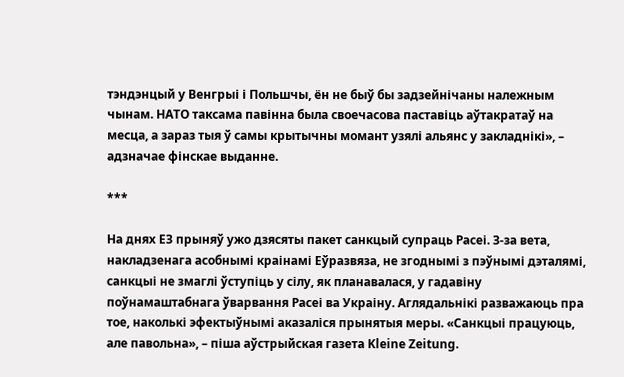тэндэнцый у Венгрыі і Польшчы, ён не быў бы задзейнічаны належным чынам. НАТО таксама павінна была своечасова паставіць аўтакратаў на месца, а зараз тыя ў самы крытычны момант узялі альянс у закладнікі», – адзначае фінскае выданне.

***

На днях ЕЗ прыняў ужо дзясяты пакет санкцый супраць Расеі. З-за вета, накладзенага асобнымі краінамі Еўразвяза, не згоднымі з пэўнымі дэталямі, санкцыі не змаглі ўступіць у сілу, як планавалася, у гадавіну поўнамаштабнага ўварвання Расеі ва Украіну. Аглядальнікі разважаюць пра тое, наколькі эфектыўнымі аказаліся прынятыя меры. «Санкцыі працуюць, але павольна», – піша аўстрыйская газета Kleine Zeitung.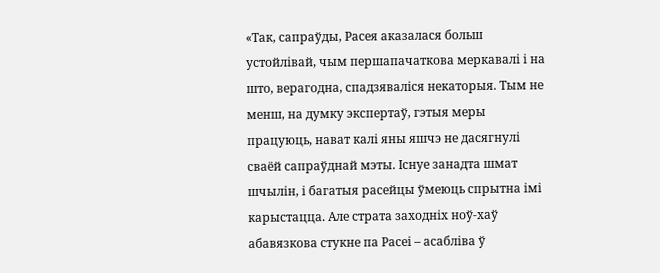«Так, сапраўды, Расея аказалася больш устойлівай, чым першапачаткова меркавалі і на што, верагодна, спадзяваліся некаторыя. Тым не менш, на думку экспертаў, гэтыя меры працуюць, нават калі яны яшчэ не дасягнулі сваёй сапраўднай мэты. Існуе занадта шмат шчылін, і багатыя расейцы ўмеюць спрытна імі карыстацца. Але страта заходніх ноў-хаў абавязкова стукне па Расеі – асабліва ў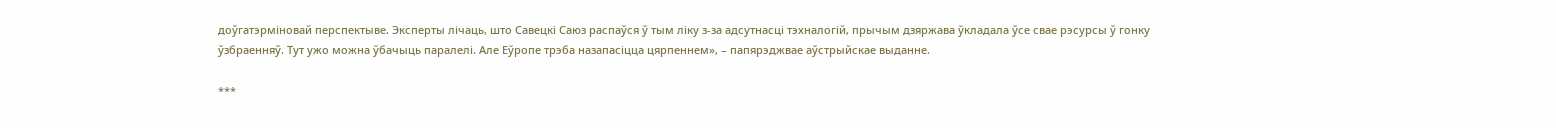доўгатэрміновай перспектыве. Эксперты лічаць, што Савецкі Саюз распаўся ў тым ліку з-за адсутнасці тэхналогій, прычым дзяржава ўкладала ўсе свае рэсурсы ў гонку ўзбраенняў. Тут ужо можна ўбачыць паралелі. Але Еўропе трэба назапасіцца цярпеннем», – папярэджвае аўстрыйскае выданне.

***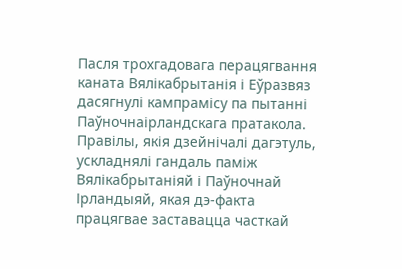Пасля трохгадовага перацягвання каната Вялікабрытанія і Еўразвяз дасягнулі кампрамісу па пытанні Паўночнаірландскага пратакола. Правілы, якія дзейнічалі дагэтуль, ускладнялі гандаль паміж Вялікабрытаніяй і Паўночнай Ірландыяй, якая дэ-факта працягвае заставацца часткай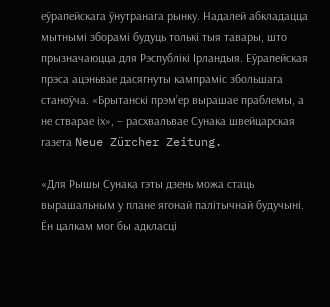еўрапейскага ўнутранага рынку. Надалей абкладацца мытнымі зборамі будуць толькі тыя тавары, што прызначаюцца для Рэспублікі Ірландыя. Еўрапейская прэса ацэньвае дасягнуты кампраміс збольшага станоўча. «Брытанскі прэм’ер вырашае праблемы, а не стварае іх», – расхвальвае Сунака швейцарская газета Neue Zürcher Zeitung.

«Для Рышы Сунака гэты дзень можа стаць вырашальным у плане ягонай палітычнай будучыні. Ён цалкам мог бы адкласці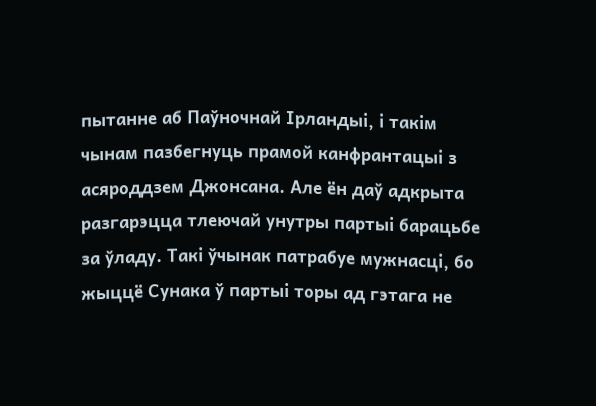пытанне аб Паўночнай Ірландыі, і такім чынам пазбегнуць прамой канфрантацыі з асяроддзем Джонсана. Але ён даў адкрыта разгарэцца тлеючай унутры партыі барацьбе за ўладу. Такі ўчынак патрабуе мужнасці, бо жыццё Сунака ў партыі торы ад гэтага не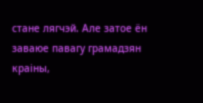стане лягчэй. Але затое ён заваюе павагу грамадзян краіны,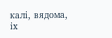калі, вядома, іх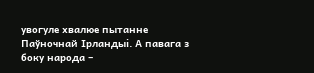увогуле хвалюе пытанне Паўночнай Ірландыі. А павага з боку народа –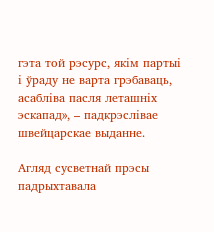гэта той рэсурс, якім партыі і ўраду не варта грэбаваць, асабліва пасля леташніх эскапад», – падкрэслівае швейцарскае выданне.

Агляд сусветнай прэсы падрыхтавала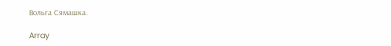Вольга Сямашка.

Array